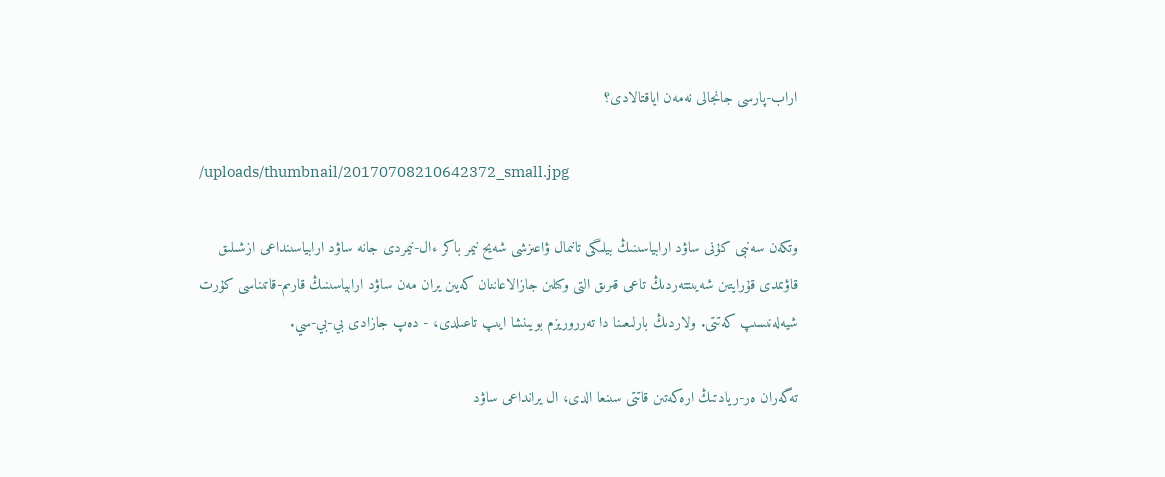اراب-پارسى جانجالى نەمەن اياقتالادى؟

/uploads/thumbnail/20170708210642372_small.jpg

وتكەن سەنبى كۇنى ساۋد ارابياسىنىڭ بيلىگى تانىمال ۋاعىزشى شەيح نيمر باكر ءال-نيمردى جانە ساۋد ارابياسىنداعى ازشىلىق قاۋىمدى قۇرايتىن شەيىتتەردىڭ تاعى قىرىق التى وكىلىن جازالاعاننان كەيىن يران مەن ساۋد ارابياسىنىڭ قارىم-قاتىناسى كۇرت شيەلەنىسىپ كەتتى. ولاردىڭ بارلىعىنا دا تەرروريزم بويىنشا ايىپ تاعىلدى، - دەپ جازادى بي-بي-سي.

تەگەران ەر-ريادتىڭ ارەكەتىن قاتتى سىنعا الدى، ال يرانداعى ساۋد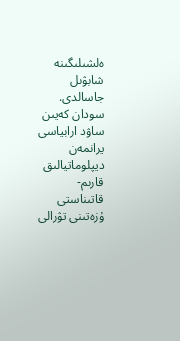ەلشىلىگىنە شابۋىل جاسالدى. سودان كەيىن ساۋد ارابياسى يرانمەن ديپلوماتيالىق قارىم-قاتىناستى ۇزەتىنى تۋرالى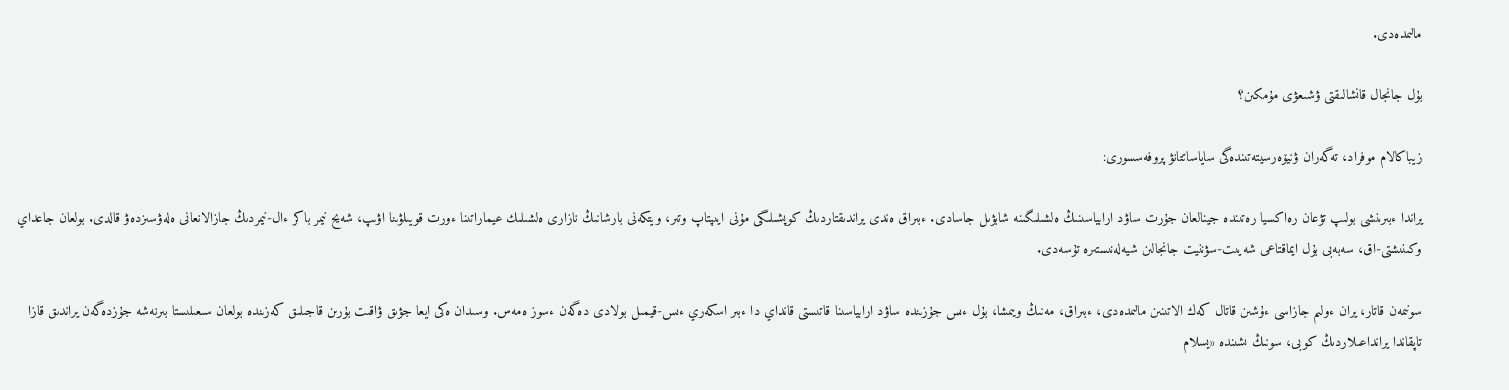مالىمدەدى.

بۇل جانجال قانشالىقتى ۋشىعۋى مۇمكىن؟

زيباكالام موفراد، تەگەران ۋنيۆەرسيتەتىندەگى ساياساتتانۋ پروفەسسورى:

يراندا ءبىرىنشى بولىپ تۋعان رەاكسيا رەتىندە جينالعان جۇرت ساۋد ارابياسىنىڭ ەلشىلىگىنە شابۋىل جاسادى. ءبىراق ەندى يراندىقتاردىڭ كوپشىلىگى مۇنى ايىپتاپ وتىر، ويتكەنى بارشانىڭ نازارى ەلشىلىك عيماراتىنا ءورت قويىلۋىنا اۋىپ، شەيح نيمر باكر ءال-نيمردىڭ جازالانعانى ەلەۋسىزدەۋ قالدى. بولعان جاعداي وكىنىشتى-اق، سەبەبى بۇل ايماقتاعى شەيىت-سۋننيت جانجالىن شيەلەنىستىرە تۇسەدى.

سونىمەن قاتار، يران ءولىم جازاسى ءۇشىن قاتال كەك الاتىنىن مالىمدەدى، ءبىراق، مەنىڭ ويىمشا، بۇل ءىس جۇزىندە ساۋد ارابياسىنا قاتىستى قانداي دا ءبىر اسكەري ءىس-قيمىل بولادى دەگەن ءسوز ەمەس. وسىدان ەكى ايعا جۋىق ۋاقىت بۇرىن قاجىلىق كەزىندە بولعان سىعىلىستا بىرنەشە جۇزدەگەن يراندىق قازا تاپقاندا يرانداعىلاردىڭ كوبى، سونىڭ ىشىندە «يسلام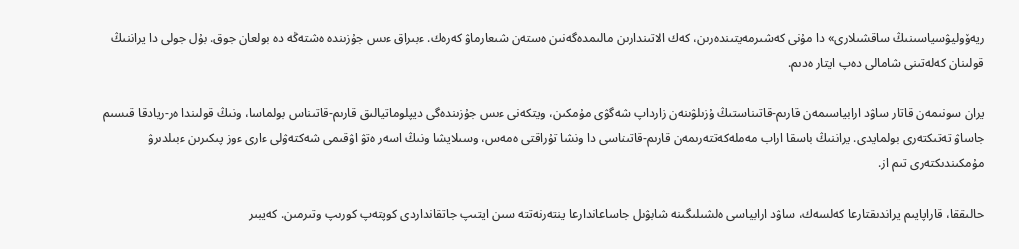ريەۆوليۋسياسىنىڭ ساقشىلارى» دا مۇنى كەشىرمەيتىندەرىن، كەك الاتىندارىن مالىمدەگەنىن ەستەن شىعارماۋ كەرەك. ءبىراق ءىس جۇزىندە ەشتەڭە دە بولعان جوق. بۇل جولى دا يراننىڭ قولىنان كەلەتىنى شامالى دەپ ايتار ەدىم.

يران سونىمەن قاتار ساۋد ارابياسىمەن قارىم-قاتىناستىڭ ۇزىلۋىنەن زارداپ شەگۋى مۇمكىن، ويتكەنى ءىس جۇزىندەگى ديپلوماتيالىق قارىم-قاتىناس بولماسا، ونىڭ قولىندا ەر-ريادقا قىسىم جاساۋ تەتىكتەرى بولمايدى. يراننىڭ باسقا اراب مەملەكەتتەرىمەن قارىم-قاتىناسى دا ونشا تۇراقتى ەمەس، وسىلايشا ونىڭ اسەر ەتۋ اۋقىمى شەكتەۋلى ءارى ءوز پىكىرىن ءبىلدىرۋ مۇمكىندىكتەرى تىم از.

حالىققا، قاراپايىم يراندىقتارعا كەلسەك، ساۋد ارابياسى ەلشىلىگىنە شابۋىل جاساعاندارعا ينتەرنەتتە سىن ايتىپ جاتقانداردى كوپتەپ كورىپ وتىرمىن. كەيبىر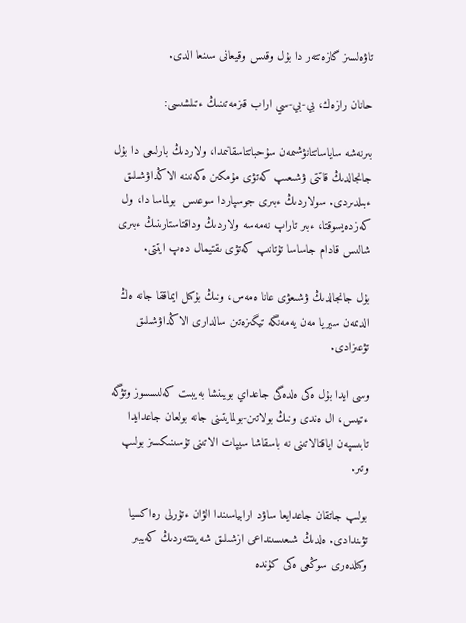تاۋەلسىز گازەتتەر دا بۇل وقىس وقيعانى سىنعا الدى.

حانان رازەك، بي-بي-سي اراب قىزمەتىنىڭ ءتىلشىسى:

بىرنەشە ساياساتتانۋشىمەن سۇحباتتاسقانىمدا، ولاردىڭ بارلىعى دا بۇل جانجالدىڭ قاتتى ۋشىعىپ كەتۋى مۇمكىن ەكەنىنە الاڭداۋشىلىق ءبىلدىردى. سولاردىڭ ءبىرى جوسپاردا سوعىس  بولماسا دا، ول كەزدەيسوقتا، ءبىر تاراپ نەمەسە ولاردىڭ وداقتاستارىنىڭ ءبىرى شالىس قادام جاساسا تۇتانىپ كەتۋى ىقتيمال دەپ ايتتى.

بۇل جانجالدىڭ ۋشىعۋى عانا ەمەس، ونىڭ بۇكىل ايماققا جانە ەڭ الدىمەن سيريا مەن يەمەنگە تيگىزەتىن سالدارى الاڭداۋشىلىق تۋعىزادى.

وسى ايدا بۇل ەكى ەلدەگى جاعداي بويىنشا بەيبىت كەلىسسوز وتۋگە ءتيىس، ال ەندى ونىڭ بولاتىن-بولمايتىنى جانە بولعان جاعدايدا تابىسپەن اياقتالاتىنى نە باسقاشا سيپات الاتىنى تۇسىنىكسىز بولىپ وتىر.

بولىپ جاتقان جاعدايعا ساۋد ارابياسىندا الۋان ءتۇرلى رەاكسيا تۋىندادى. ەلدىڭ شىعىسىنداعى ازشىلىق شەيىتتەردىڭ كەيبىر وكىلدەرى سوڭعى ەكى كۇندە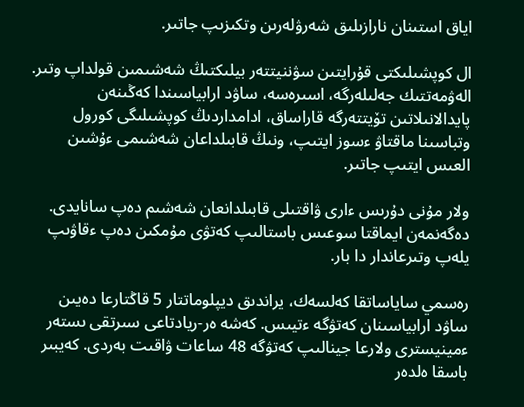اياق استىنان نارازىلىق شەرۋلەرىن وتكىزىپ جاتىر.

ال كوپشىلىكتى قۇرايتىن سۋننيتتەر بيلىكتىڭ شەشىمىن قولداپ وتىر. الەۋمەتتىك جەلىلەرگە، اسىرەسە، ساۋد ارابياسىندا كەڭىنەن پايدالانىلاتىن تۆيتتەرگە قاراساق، ادامداردىڭ كوپشىلىگى كورول وتباسىنا ماقتاۋ ءسوز ايتىپ، ونىڭ قابىلداعان شەشىمى ءۇشىن العىس ايتىپ جاتىر.

ولار مۇنى دۇرىس ءارى ۋاقتىلى قابىلدانعان شەشىم دەپ سانايدى. دەگەنمەن ايماقتا سوعىس باستالىپ كەتۋى مۇمكىن دەپ ءقاۋىپ يلەپ وتىرعاندار دا بار.

رەسمي ساياساتقا كەلسەك، يراندىق ديپلوماتتار 5 قاڭتارعا دەيىن ساۋد ارابياسىنان كەتۋگە ءتيىس. كەشە ەر-ريادتاعى سىرتقى ىستەر ءمينيسترى ولارعا جينالىپ كەتۋگە 48 ساعات ۋاقىت بەردى. كەيبىر باسقا ەلدەر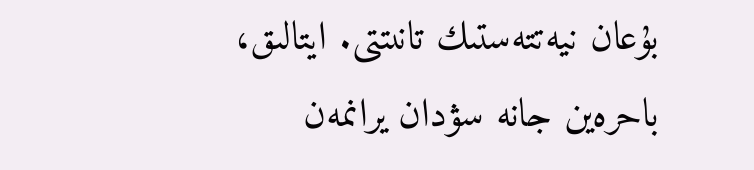بۇعان نيەتتەستىك تانىتتى. ايتالىق، باحرەين جانە سۋدان يرانمەن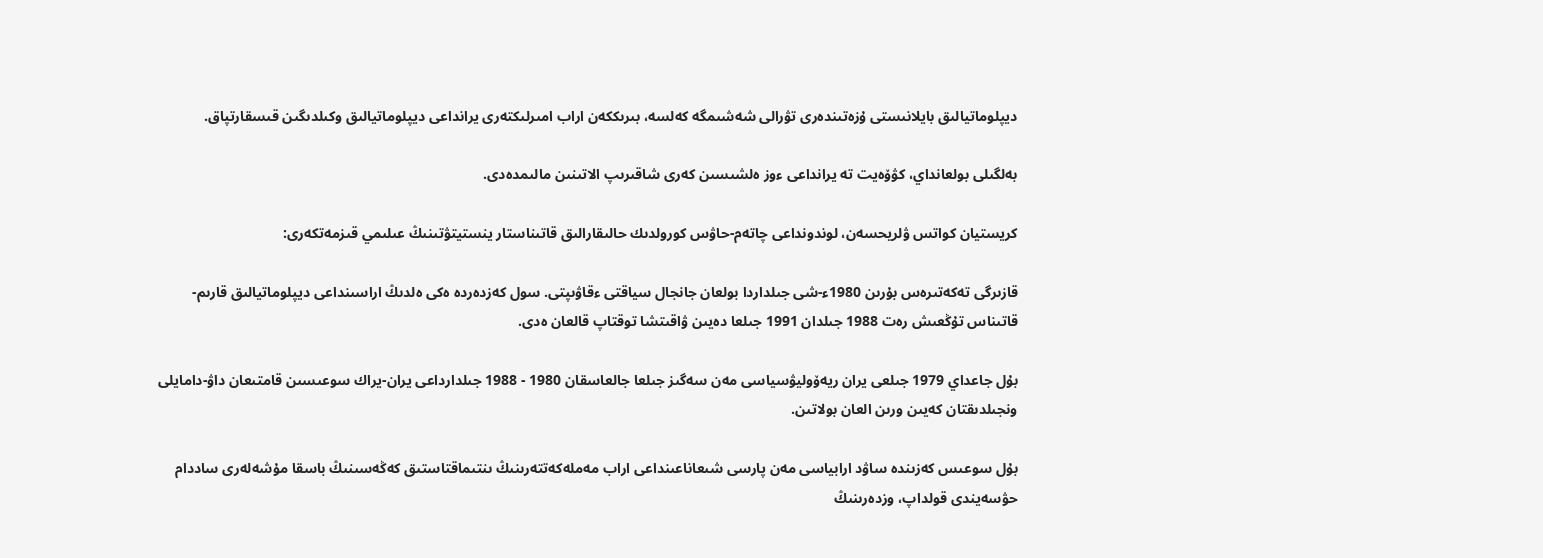ديپلوماتيالىق بايلانىستى ۇزەتىندەرى تۋرالى شەشىمگە كەلسە، بىرىككەن اراب امىرلىكتەرى يرانداعى ديپلوماتيالىق وكىلدىگىن قىسقارتپاق.

بەلگىلى بولعانداي، كۋۆەيت تە يرانداعى ءوز ەلشىسىن كەرى شاقىرىپ الاتىنىن مالىمدەدى.

كريستيان كواتس ۋلريحسەن، لوندونداعى چاتەم-حاۋس كورولدىك حالىقارالىق قاتىناستار ينستيتۋتىنىڭ عىلىمي قىزمەتكەرى:

قازىرگى تەكەتىرەس بۇرىن 1980ء-شى جىلداردا بولعان جانجال سياقتى ءقاۋىپتى. سول كەزدەردە ەكى ەلدىڭ اراسىنداعى ديپلوماتيالىق قارىم-قاتىناس تۇڭعىش رەت 1988 جىلدان 1991 جىلعا دەيىن ۋاقىتشا توقتاپ قالعان ەدى.

بۇل جاعداي 1979 جىلعى يران ريەۆوليۋسياسى مەن سەگىز جىلعا جالعاسقان 1980 - 1988 جىلدارداعى يران-يراك سوعىسىن قامتىعان داۋ-دامايلى ونجىلدىقتان كەيىن ورىن العان بولاتىن.

بۇل سوعىس كەزىندە ساۋد ارابياسى مەن پارسى شىعاناعىنداعى اراب مەملەكەتتەرىنىڭ ىنتىماقتاستىق كەڭەسىنىڭ باسقا مۇشەلەرى ساددام حۋسەيندى قولداپ، وزدەرىنىڭ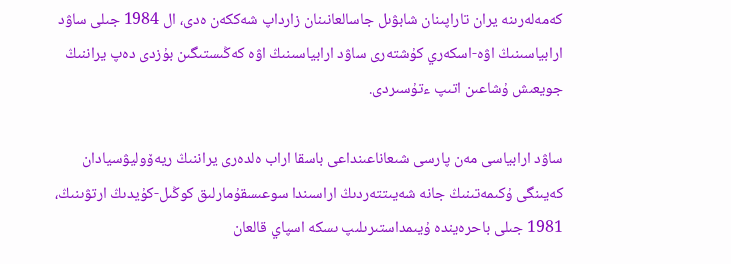كەمەلەرىنە يران تاراپىنان شابۋىل جاسالعانىنان زارداپ شەككەن ەدى، ال 1984 جىلى ساۋد ارابياسىنىڭ اۋە-اسكەري كۇشتەرى ساۋد ارابياسىنىڭ اۋە كەڭىستىگىن بۇزدى دەپ يراننىڭ جويعىش ۇشاعىن اتىپ ءتۇسىردى.

ساۋد ارابياسى مەن پارسى شىعاناعىنداعى باسقا اراب ەلدەرى يراننىڭ ريەۆوليۋسيادان كەيىنگى ۇكىمەتىنىڭ جانە شەيىتتەردىڭ اراسىندا سوعىسقۇمارلىق كوڭىل-كۇيدىڭ ارتۋىنىڭ، 1981 جىلى باحرەيندە ۇيىمداستىرىلىپ ىسكە اسپاي قالعان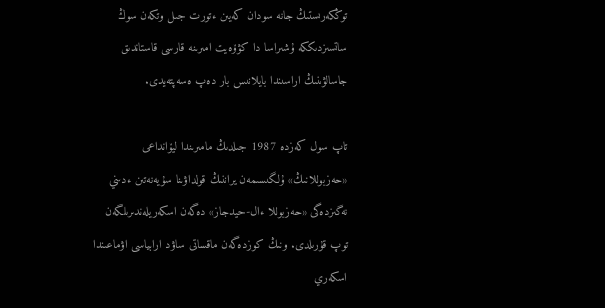توڭكەرىستىڭ جانە سودان كەيىن ءتورت جىل وتكەن سوڭ ساتسىزدىككە ۇشىراسا دا كۋۆەيت امىرىنە قارسى قاستاندىق جاسالۋىنىڭ اراسىندا بايلانىس بار دەپ ەسەپتەيدى.

تاپ سول كەزدە 1987 جىلدىڭ مامىرىندا ليۆانداعى «حەزبوللانىڭ» ۇلگىسىمەن يراننىڭ قولداۋىنا سۇيەنەتىن ءدىني نەگىزدەگى «حەزبوللا ءال-حيدجاز» دەگەن اسكەريلەندىرىلگەن توپ قۇرىلدى. ونىڭ كوزدەگەن ماقساتى ساۋد ارابياسى اۋماعىندا اسكەري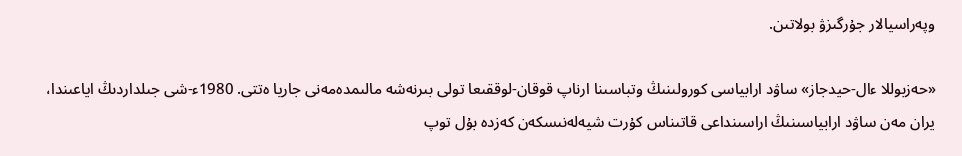وپەراسيالار جۇرگىزۋ بولاتىن.

«حەزبوللا ءال-حيدجاز» ساۋد ارابياسى كورولىنىڭ وتباسىنا ارناپ قوقان-لوققىعا تولى بىرنەشە مالىمدەمەنى جاريا ەتتى. 1980ء-شى جىلداردىڭ اياعىندا، يران مەن ساۋد ارابياسىنىڭ اراسىنداعى قاتىناس كۇرت شيەلەنىسكەن كەزدە بۇل توپ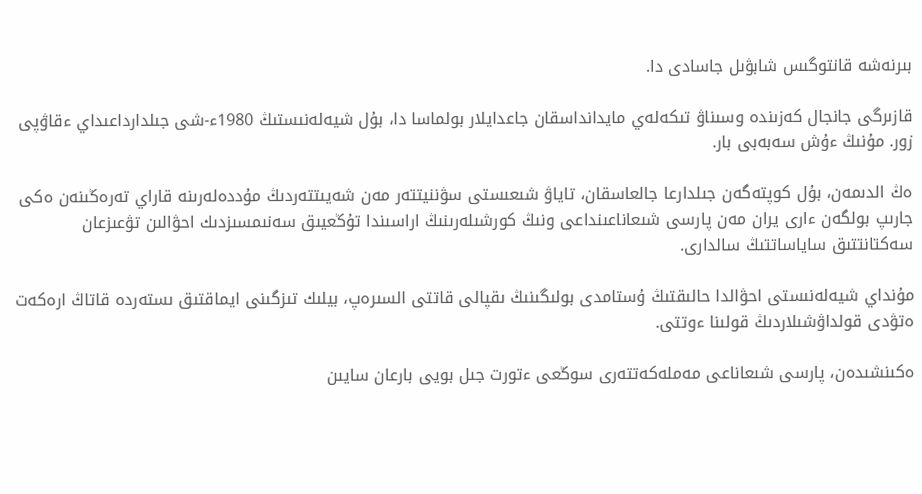بىرنەشە قانتوگىس شابۋىل جاسادى دا.

قازىرگى جانجال كەزىندە وسىناۋ تىكەلەي مايدانداسقان جاعدايلار بولماسا دا، بۇل شيەلەنىستىڭ 1980ء-شى جىلدارداعىداي ءقاۋپى زور. مۇنىڭ ءۇش سەبەبى بار.

ەڭ الدىمەن، بۇل كوپتەگەن جىلدارعا جالعاسقان، تاياۋ شىعىستى سۋننيتتەر مەن شەيىتتەردىڭ مۇددەلەرىنە قاراي تەرەڭىنەن ەكى جارىپ بولگەن ءارى يران مەن پارسى شىعاناعىنداعى ونىڭ كورشىلەرىنىڭ اراسىندا تۇڭعيىق سەنىمسىزدىك احۋالىن تۋعىزعان سەكتانتتىق ساياساتتىڭ سالدارى.

مۇنداي شيەلەنىستى احۋالدا حالىقتىڭ ۇستامدى بولىگىنىڭ ىقپالى قاتتى السىرەپ، بيلىك تىزگىنى ايماقتىق ىستەردە قاتاڭ ارەكەت ەتۋدى قولداۋشىلاردىڭ قولىنا ءوتتى.

ەكىنشىدەن، پارسى شىعاناعى مەملەكەتتەرى سوڭعى ءتورت جىل بويى بارعان سايىن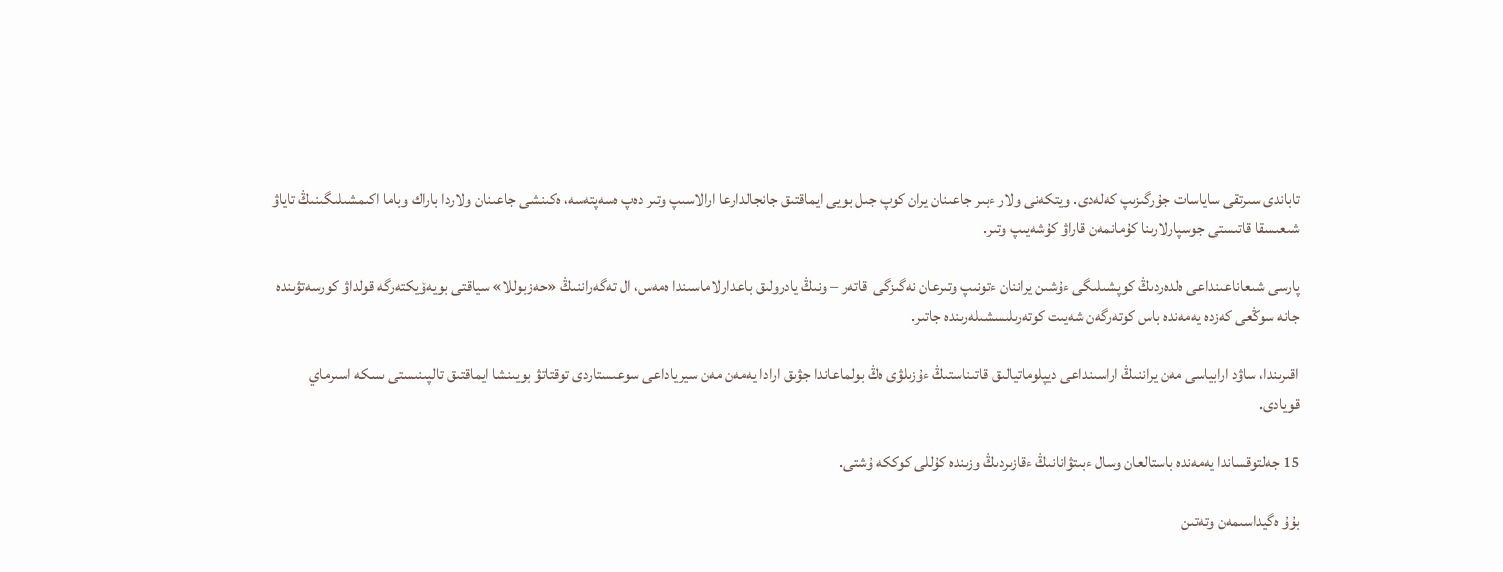تاباندى سىرتقى ساياسات جۇرگىزىپ كەلەدى. ويتكەنى ولار ءبىر جاعىنان يران كوپ جىل بويى ايماقتىق جانجالدارعا ارالاسىپ وتىر دەپ ەسەپتەسە، ەكىنشى جاعىنان ولاردا باراك وباما اكىمشىلىگىنىڭ تاياۋ شىعىسقا قاتىستى جوسپارلارىنا كۇمانمەن قاراۋ كۇشەيىپ وتىر.

پارسى شىعاناعىنداعى ەلدەردىڭ كوپشىلىگى ءۇشىن يراننان ءتونىپ وتىرعان نەگىزگى  قاتەر – ونىڭ يادرولىق باعدارلاماسىندا ەمەس، ال تەگەراننىڭ «حەزبوللا» سياقتى بويەۆيكتەرگە قولداۋ كورسەتۋىندە جانە سوڭعى كەزدە يەمەندە باس كوتەرگەن شەيىت كوتەرىلىسشىلەرىندە جاتىر.

اقىرىندا، ساۋد ارابياسى مەن يراننىڭ اراسىنداعى ديپلوماتيالىق قاتىناستىڭ ءۇزىلۋى ەڭ بولماعاندا جۋىق ارادا يەمەن مەن سيرياداعى سوعىستاردى توقتاتۋ بويىنشا ايماقتىق تالپىنىستى ىسكە اسىرماي قويادى.

15 جەلتوقساندا يەمەندە باستالعان وسال ءبىتۋانانىڭ ءقازىردىڭ وزىندە كۇللى كوككە ۇشتى.

بۇۇ ەگيداسىمەن وتەتىن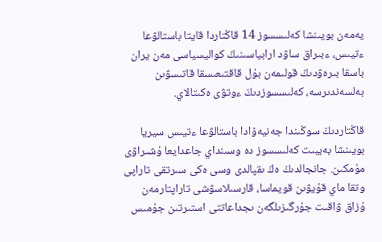يەمەن بويىنشا كەلىسسوز 14 قاڭتاردا قايتا باستالۋعا ءتيىس، ءبىراق ساۋد ارابياسىنىڭ كواليسياسى مەن يران باسقا بىرەۋدىڭ قولىمەن بۇل قاقتىعىسقا قاتىسۋىن بەلسەندىرسە، كەلىسسوزدىڭ ءوتۋى ەكىتالاي.

قاڭتاردىڭ سوڭىندا جەنيەۆادا باستالۋعا ءتيىس سيريا بويىنشا بەيبىت كەلىسسوز دە وسىنداي جاعدايعا ۇشىراۋى مۇمكىن. جانجالدىڭ ەڭ ىقپالدى وسى ەكى سىرتقى تاراپى وتقا ماي قۇيۋىن قويماسا، قارسىلاسۋشى تاراپتارمەن ۇزاق ۋاقىت جۇرگىزىلگەن ىجداعاتتى استىرتىن جۇمىس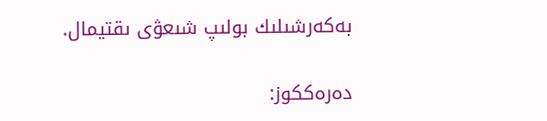بەكەرشىلىك بولىپ شىعۋى ىقتيمال.

دەرەككوز: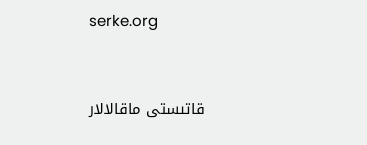serke.org



قاتىستى ماقالالار